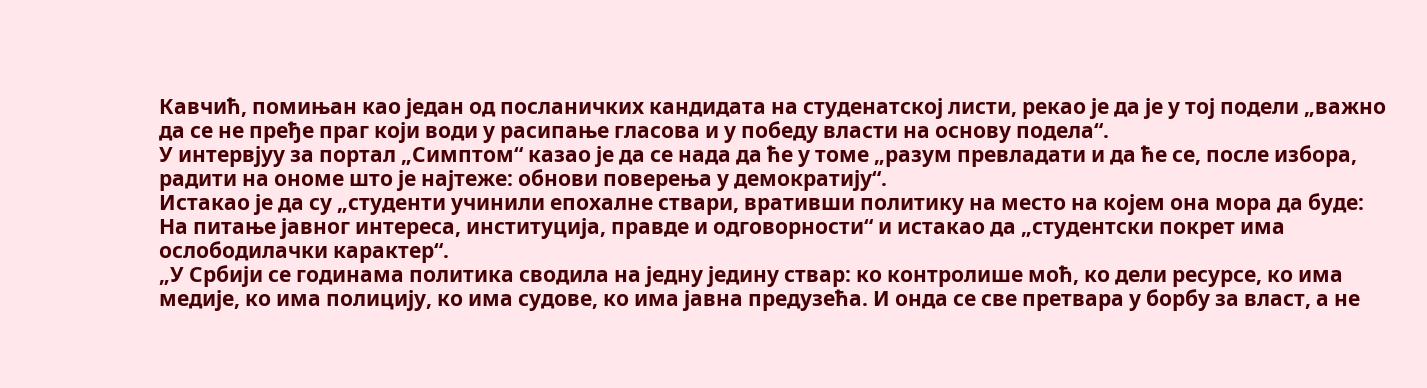Кавчић, помињан као један од посланичких кандидата на студенатској листи, рекао је да је у тој подели „важно да се не пређе праг који води у расипање гласова и у победу власти на основу подела“.
У интервјуу за портал „Симптом“ казао је да се нада да ће у томе „разум превладати и да ће се, после избора, радити на ономе што је најтеже: обнови поверења у демократију“.
Истакао је да су „студенти учинили епохалне ствари, вративши политику на место на којем она мора да буде: На питање јавног интереса, институција, правде и одговорности“ и истакао да „студентски покрет има ослободилачки карактер“.
„У Србији се годинама политика сводила на једну једину ствар: ко контролише моћ, ко дели ресурсе, ко има медије, ко има полицију, ко има судове, ко има јавна предузећа. И онда се све претвара у борбу за власт, а не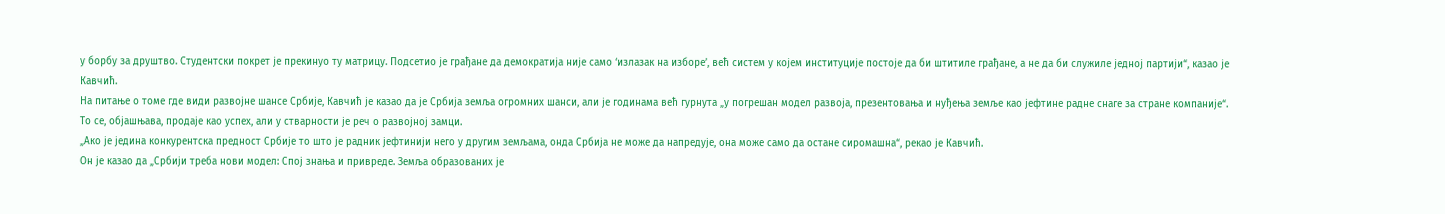у борбу за друштво. Студентски покрет је прекинуо ту матрицу. Подсетио је грађане да демократија није само ‘излазак на изборе’, већ систем у којем институције постоје да би штитиле грађане, а не да би служиле једној партији“, казао је Кавчић.
На питање о томе где види развојне шансе Србије, Кавчић је казао да је Србија земља огромних шанси, али је годинама већ гурнута „у погрешан модел развоја, презентовања и нуђења земље као јефтине радне снаге за стране компаније“.
То се, објашњава, продаје као успех, али у стварности је реч о развојној замци.
„Ако је једина конкурентска предност Србије то што је радник јефтинији него у другим земљама, онда Србија не може да напредује, она може само да остане сиромашна“, рекао је Кавчић.
Он је казао да „Србији треба нови модел: Спој знања и привреде. Земља образованих је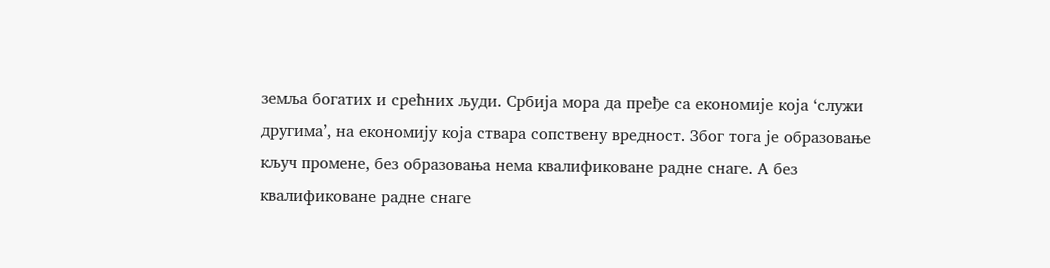земља богатих и срећних људи. Србија мора да пређе са економије која ‘служи другима’, на економију која ствара сопствену вредност. Због тога је образовање кључ промене, без образовања нема квалификоване радне снаге. А без квалификоване радне снаге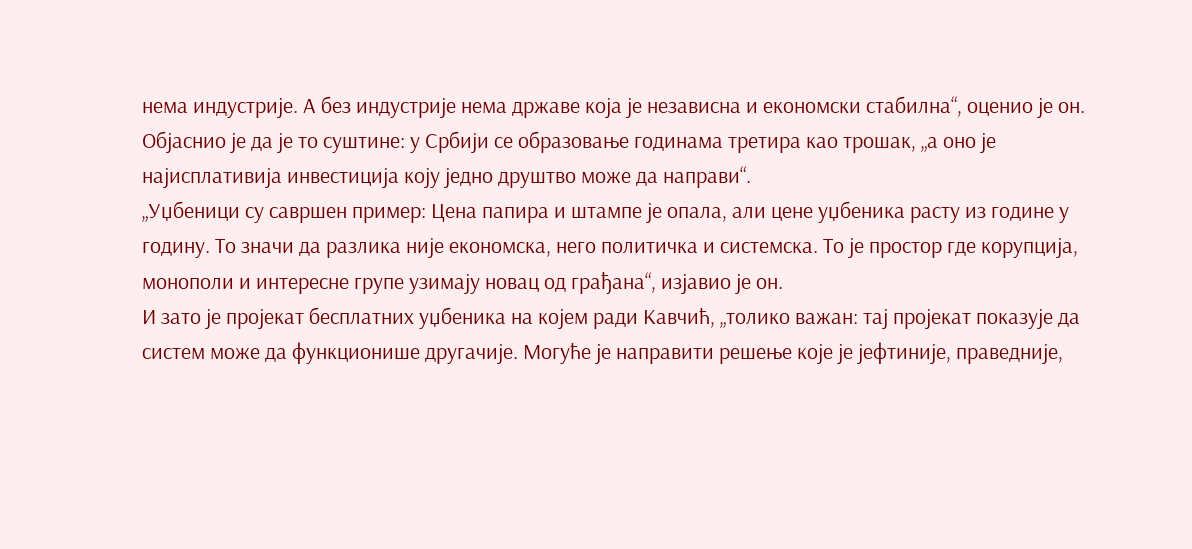нема индустрије. А без индустрије нема државе која је независна и економски стабилна“, оценио је он.
Објаснио је да је то суштине: у Србији се образовање годинама третира као трошак, „а оно је најисплативија инвестиција коју једно друштво може да направи“.
„Уџбеници су савршен пример: Цена папира и штампе је опала, али цене уџбеника расту из године у годину. То значи да разлика није економска, него политичка и системска. То је простор где корупција, монополи и интересне групе узимају новац од грађана“, изјавио је он.
И зато је пројекат бесплатних уџбеника на којем ради Кавчић, „толико важан: тај пројекат показује да систем може да функционише другачије. Могуће је направити решење које је јефтиније, праведније,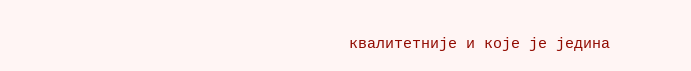квалитетније и које је једина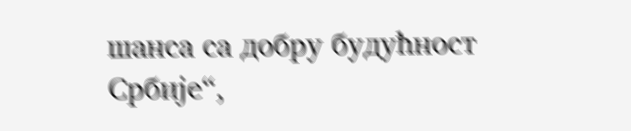шанса са добру будућност Србије“,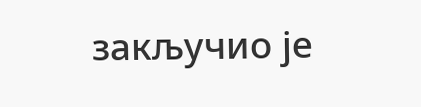закључио је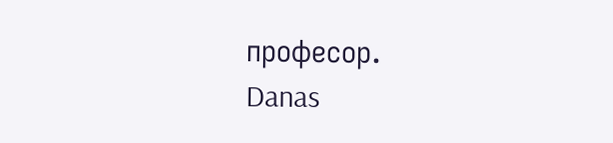професор.
Danas